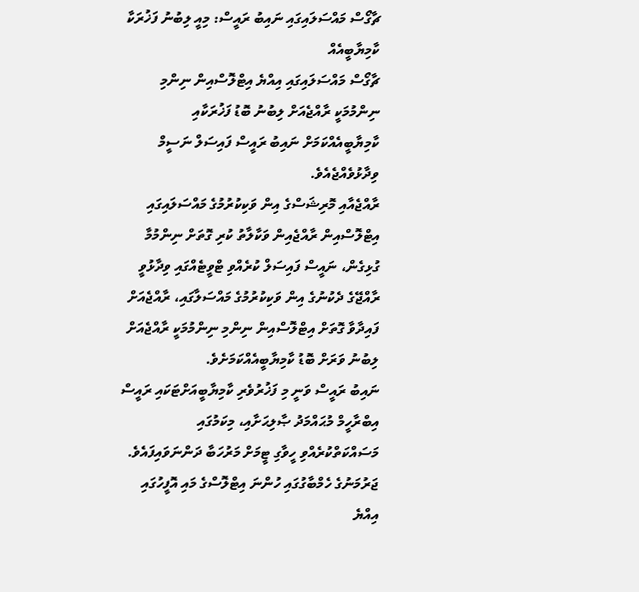ޗާގޯސް މައްސަލައިގައި ނައިބު ރައީސް: މިއީ ލިބުނު ފަޚުރަކާ ކާމިޔާބީއެއް
ޗާގޯސް މައްސަލައިގައި އިއްޔެ އިޓްލޮސްއިން ނިންމި ނިންމުމަކީ ރާއްޖެއަށް ލިބުނު ބޮޑު ފަޚުރަކާއި ކާމިޔާބީއެއްކަމަށް ނައިބު ރައީސް ފައިސަލް ނަސީމް ވިދާޅުވެއްޖެއެވެ.
ރާއްޖެއާއި މޮރިޝަސްގެ އިން ވަކިކުރުމުގެ މައްސަލައިގައި އިޓްލޮސްއިން ރާއްޖެއިން ވަކާލާތު ކުރި ގޮތަށް ނިންމުމާ ގުޅިގެން، ނައީސް ފައިސަލް ކުރެއްވި ޓްވީޓެއްގައި ވިދާޅުވީ ރާއްޖޭގެ ދެކުނުގެ އިން ވަކިކުރުމުގެ މައްސަލާގައި، ރާއްޖެއަށް ފައިދާވާ ގޮތަށް އިޓްލޮސްއިން ނިންމި ނިންމުމަކީ ރާއްޖެއަށް ލިބުނު ވަރަށް ބޮޑު ކާމިޔާބީއެއްކަމަށެވެ.
ނައިބު ރައީސް ވަނީ މި ފަޚުރުވެރި ކާމިޔާބީއަށްޓަކައި ރައީސް އިބްރާހީމް މުޙައްމަދު ޞާލިޙަށާއި، މިކަމުގައި މަސައްކަތްކުރެއްވި ހީވާގި ޓީމަށް މަރުހަބާ ދަންނަވައިފައެވެ.
ޖަރުމަނުގެ ހެމްބާގުގައި ހުންނަ އިޓްލޮސްގެ މައި އޮފީހުގައި އިއްޔެ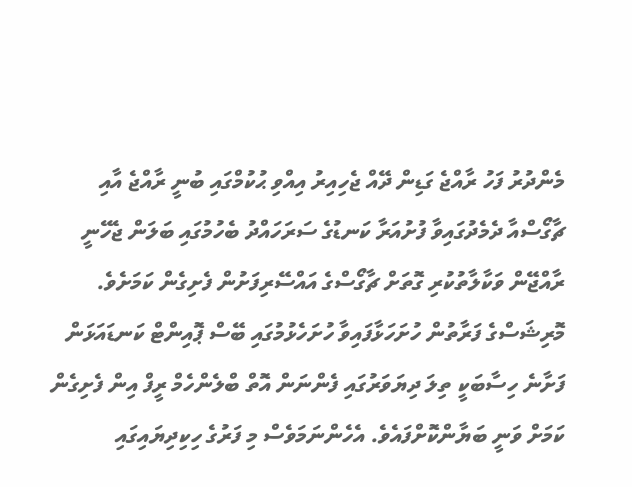މެންދުރު ފަހު ރާއްޖެ ގަޑިން ދޭއް ޖެހިއިރު އިއްވި ޙުކުމްގައި ބުނީ ރާއްޖެ އާއި ޗާގޯސްއާ ދެމެދުގައިވާ ފުށުއަރާ ކަނޑުގެ ސަރަހައްދު ބެހުމުގައި ބަލަން ޖެހޭނީ ރާއްޖޭން ވަކާލާތުކުރި ގޮތަށް ޗާގޯސްގެ އައްސޭރިފަށުން ފެށިގެން ކަމަށެވެ.
މޮރިޝަސްގެ ފަރާތުން ހުށަހަޅާފައިވާ ހުށަހެޅުމުގައި ބޭސް ޕޮއިންޓް ކަނޑައަޅަން ފަށާނެ ހިސާބަކީ ތިލަ ދިޔަވަރުގައި ފެންނަން އޮތް ބްލެންހެމް ރީފް އިން ފެށިގެން ކަމަށް ވަނީ ބަޔާންކޮށްފައެވެ. އެހެންނަމަވެސް މި ފަރުގެ ހިކިދިޔައިގައި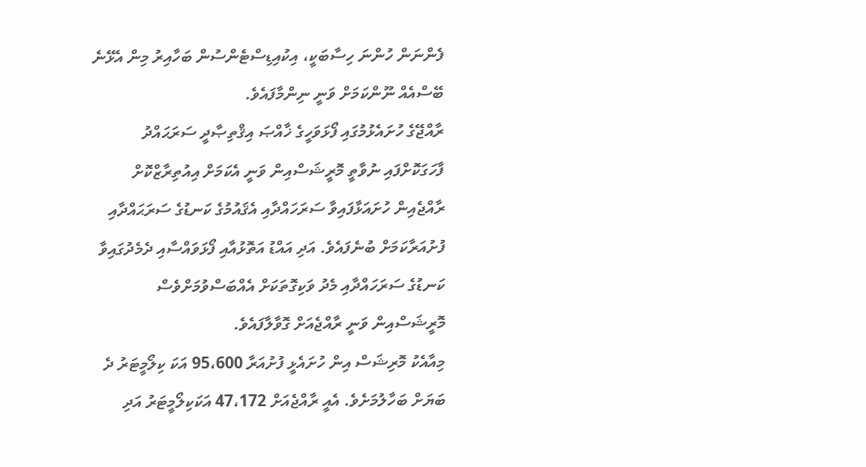ފެންނަން ހުންނަ ހިސާބަކީ، އިކުއިޑިސްޓެންސުން ބަހާއިރު މިން އެޅޭނެ ބޭސްއެއް ނޫންކަމަށް ވަނީ ނިންމާފައެވެ.
ރާއްޖޭގެ ހުށައެޅުމުގައި ފޯޅަވަހީގެ ޚާއްޞަ އިޤްތިޞާދީ ސަރަޙައްދު ފާހަގަކޮށްފައި ނުވާތީ މޮރީޝަސްއިން ވަނީ އެކަމަށް އިއުތިރާޒްކޮށް ރާއްޖެއިން ހުށައަޅާފައިވާ ސަރަހައްދާއި އެޤައުމުގެ ކަނޑުގެ ސަރަޙައްދާއި ފުށުއަރާކަމަށް ބުނެފައެވެ. އަދި އައްޑު އަތޮޅުއާއި ފޯޅަވައްސާއި ދެމެދުގައިވާ ކަނޑުގެ ސަރަހައްދާއި މެދު ވަކިގޮތަކަށް އެއްބަސްވުމަށްވެސް މޮރީޝަސްއިން ވަނީ ރާއްޖެއަށް ގޮވާލާފައެވެ.
މިއާއެކު މޮރިޝަސް އިން ހުށައެޅީ ފުށުއަރާ 95،600 އަކަ ކިލޯމީޓަރު ދެ ބަޔަށް ބަހާލުމަށެވެ. އެއީ ރާއްޖެއަށް 47،172 އަކަކިލޯމީޓަރު އަދި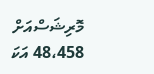މޮރިޝަސްއަށް 48،458 އަކަ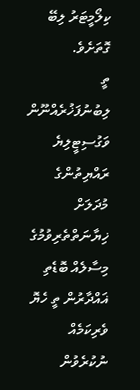ކިލޯމީޓަރު ލިބޭ ގޮތަށެވެ.
ތީ ލިބުނުފަޚުރެއްނޫން ވަގުސިޓީލިޔެ ރައްޔިތުންގެ މުދަލަށް ޚިޔާނަތްތެރިވުމުގެ މިސާލެއް ބޮޑެތި ޣައްދާރުން ތީ ހެޔޮ ވެރިކަމެއް ނުކުރެވުން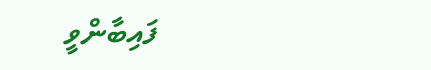ފައިބާންވީ